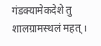गंडक्यामेकदेशे तु शालग्रामस्थलं महत् ।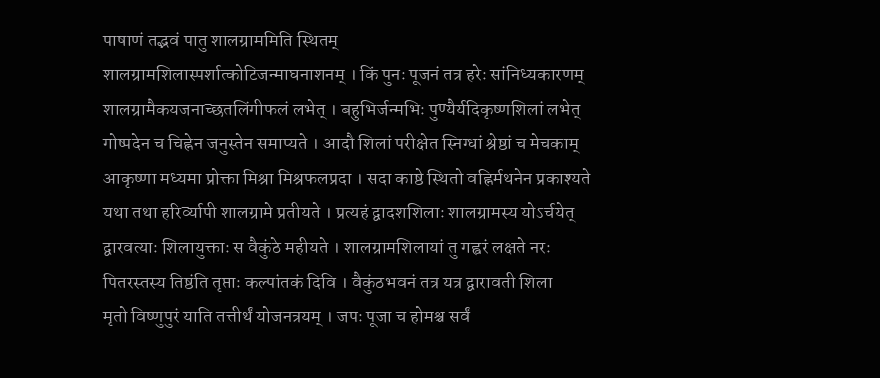पाषाणं तद्भवं पातु शालग्राममिति स्थितम्
शालग्रामशिलास्पर्शात्कोटिजन्माघनाशनम् । किं पुनः पूजनं तत्र हरेः सांनिध्यकारणम्
शालग्रामैकयजनाच्छतलिंगीफलं लभेत् । बहुभिर्जन्मभिः पुण्यैर्यदिकृष्णशिलां लभेत्
गोष्पदेन च चिह्नेन जनुस्तेन समाप्यते । आदौ शिलां परीक्षेत स्निग्धां श्रेष्ठां च मेचकाम्
आकृष्णा मध्यमा प्रोक्ता मिश्रा मिश्रफलप्रदा । सदा काष्ठे स्थितो वह्निर्मथनेन प्रकाश्यते
यथा तथा हरिर्व्यापी शालग्रामे प्रतीयते । प्रत्यहं द्वादशशिलाः शालग्रामस्य योऽर्चयेत्
द्वारवत्याः शिलायुक्ताः स वैकुंठे महीयते । शालग्रामशिलायां तु गह्वरं लक्षते नरः
पितरस्तस्य तिष्ठंति तृप्ताः कल्पांतकं दिवि । वैकुंठभवनं तत्र यत्र द्वारावती शिला
मृतो विष्णुपुरं याति तत्तीर्थं योजनत्रयम् । जपः पूजा च होमश्च सर्वं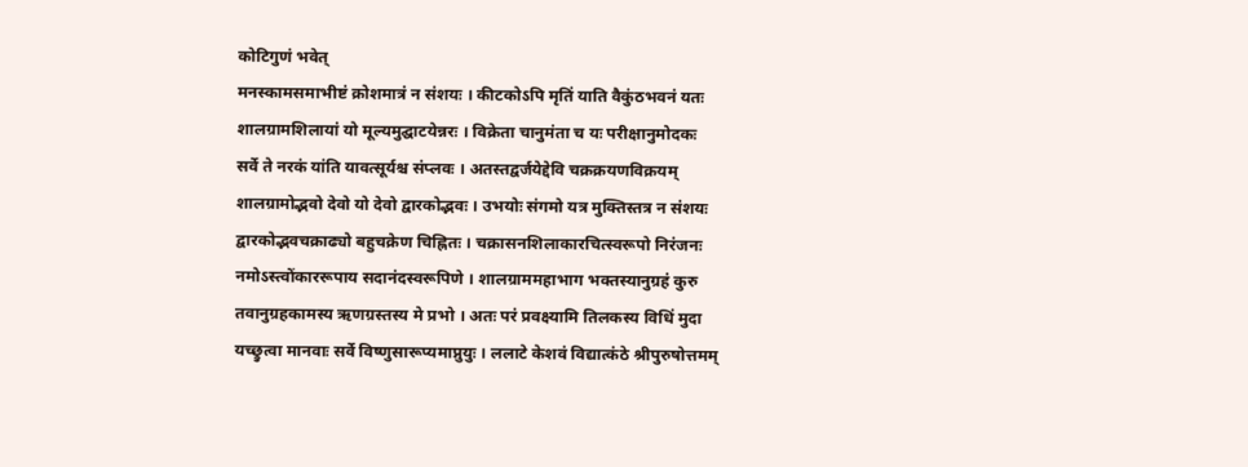कोटिगुणं भवेत्
मनस्कामसमाभीष्टं क्रोशमात्रं न संशयः । कीटकोऽपि मृतिं याति वैकुंठभवनं यतः
शालग्रामशिलायां यो मूल्यमुद्घाटयेन्नरः । विक्रेता चानुमंता च यः परीक्षानुमोदकः
सर्वे ते नरकं यांति यावत्सूर्यश्च संप्लवः । अतस्तद्वर्जयेद्देवि चक्रक्रयणविक्रयम्
शालग्रामोद्भवो देवो यो देवो द्वारकोद्भवः । उभयोः संगमो यत्र मुक्तिस्तत्र न संशयः
द्वारकोद्भवचक्राढ्यो बहुचक्रेण चिह्नितः । चक्रासनशिलाकारचित्स्वरूपो निरंजनः
नमोऽस्त्वोंकाररूपाय सदानंदस्वरूपिणे । शालग्राममहाभाग भक्तस्यानुग्रहं कुरु
तवानुग्रहकामस्य ऋणग्रस्तस्य मे प्रभो । अतः परं प्रवक्ष्यामि तिलकस्य विधिं मुदा
यच्छ्रुत्वा मानवाः सर्वे विष्णुसारूप्यमाप्नुयुः । ललाटे केशवं विद्यात्कंठे श्रीपुरुषोत्तमम्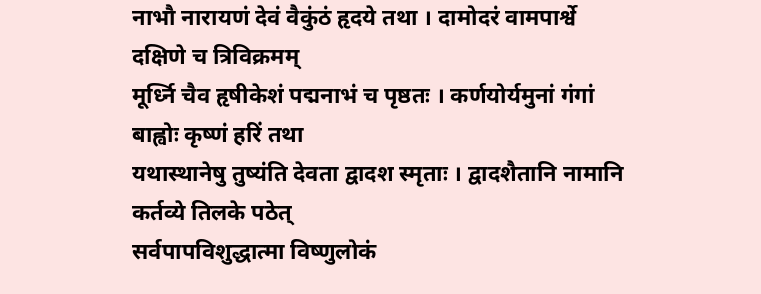नाभौ नारायणं देवं वैकुंठं हृदये तथा । दामोदरं वामपार्श्वे दक्षिणे च त्रिविक्रमम्
मूर्ध्नि चैव हृषीकेशं पद्मनाभं च पृष्ठतः । कर्णयोर्यमुनां गंगां बाह्वोः कृष्णं हरिं तथा
यथास्थानेषु तुष्यंति देवता द्वादश स्मृताः । द्वादशैतानि नामानि कर्तव्ये तिलके पठेत्
सर्वपापविशुद्धात्मा विष्णुलोकं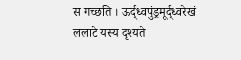स गच्छति । ऊर्द्ध्वपुंड्रमूर्द्ध्वरेखं ललाटे यस्य दृश्यते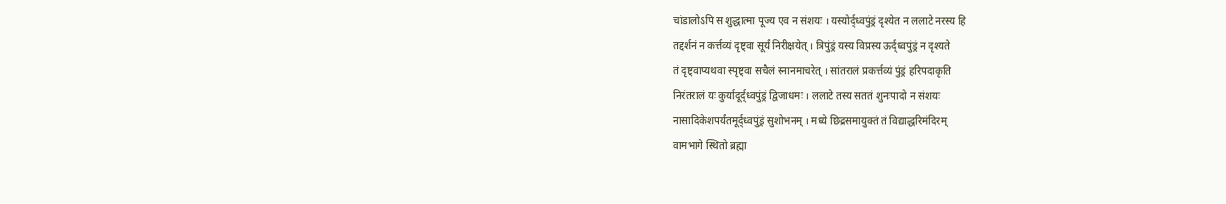चांडालोऽपि स शुद्धात्मा पूज्य एव न संशयः । यस्योर्द्ध्वपुंड्रं दृश्येत न ललाटे नरस्य हि
तद्दर्शनं न कर्त्तव्यं दृष्ट्वा सूर्यं निरीक्षयेत् । त्रिपुंड्रं यस्य विप्रस्य ऊर्द्ध्वपुंड्रं न दृश्यते
तं दृष्ट्वाप्यथवा स्पृष्ट्वा सचैलं स्नानमाचरेत् । सांतरालं प्रकर्त्तव्यं पुंड्रं हरिपदाकृति
निरंतरालं यः कुर्यादूर्द्ध्वपुंड्रं द्विजाधमः । ललाटे तस्य सततं शुनःपादो न संशयः
नासादिकेशपर्यंतमूर्द्ध्वपुंड्रं सुशोभनम् । मध्ये छिद्रसमायुक्तं तं विद्याद्धरिमंदिरम्
वामभागे स्थितो ब्रह्मा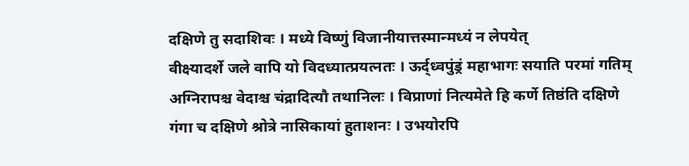दक्षिणे तु सदाशिवः । मध्ये विष्णुं विजानीयात्तस्मान्मध्यं न लेपयेत्
वीक्ष्यादर्शे जले वापि यो विदध्यात्प्रयत्नतः । ऊर्द्ध्वपुंड्रं महाभागः सयाति परमां गतिम्
अग्निरापश्च वेदाश्च चंद्रादित्यौ तथानिलः । विप्राणां नित्यमेते हि कर्णे तिष्ठंति दक्षिणे
गंगा च दक्षिणे श्रोत्रे नासिकायां हुताशनः । उभयोरपि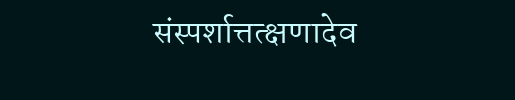संस्पर्शात्तत्क्षणादेव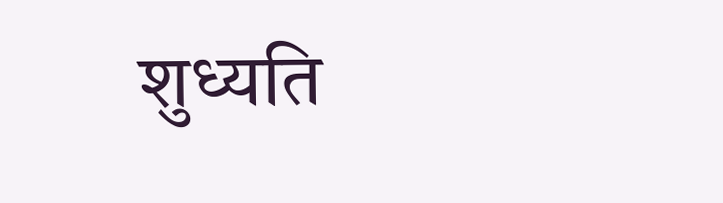शुध्यति